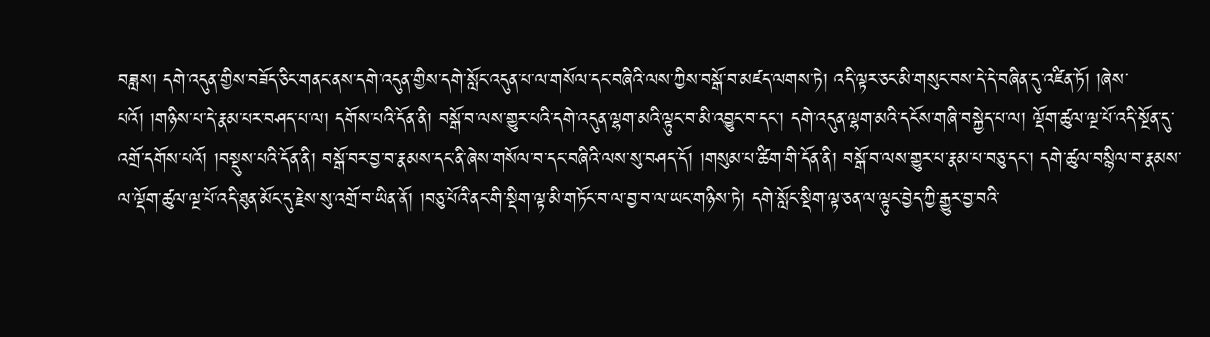བཟླས། དགེ་འདུན་གྱིས་བཟོད་ཅིང་གནང་ནས་དགེ་འདུན་གྱིས་དགེ་སློང་འདུན་པ་ལ་གསོལ་དང་བཞིའི་ལས་ཀྱིས་བསྒོ་བ་མཛད་ལགས་ཏེ། འདི་ལྟར་ཅང་མི་གསུང་བས་དེ་དེ་བཞིན་དུ་འཛིན་ཏོ། །ཞེས་པའོ། །གཉིས་པ་དེ་རྣམ་པར་བཤད་པ་ལ། དགོས་པའི་དོན་ནི། བསྒོ་བ་ལས་གྱུར་པའི་དགེ་འདུན་ལྷག་མའི་ལྟུང་བ་མི་འབྱུང་བ་དང་། དགེ་འདུན་ལྷག་མའི་དངོས་གཞི་བསྐྱེད་པ་ལ། ལྡོག་ཚུལ་ལྔ་པོ་འདི་སྔོན་དུ་འགྲོ་དགོས་པའོ། །བསྡུས་པའི་དོན་ནི། བསྒོ་བར་བྱ་བ་རྣམས་དང་ནི་ཞེས་གསོལ་བ་དང་བཞིའི་ལས་སུ་བཤད་དོ། །གསུམ་པ་ཚིག་གི་དོན་ནི། བསྒོ་བ་ལས་གྱུར་པ་རྣམ་པ་བཅུ་དང་། དགེ་ཚུལ་བསྙིལ་བ་རྣམས་ལ་ལྡོག་ཚུལ་ལྔ་པོ་འདི་ཐུན་མོང་དུ་རྗེས་སུ་འགྲོ་བ་ཡིན་ནོ། །བཅུ་པོའི་ནང་གི་སྡིག་ལྟ་མི་གཏོང་བ་ལ་བྱ་བ་ལ་ཡང་གཉིས་ཏེ། དགེ་སློང་སྡིག་ལྟ་ཅན་ལ་ལྟུང་བྱེད་ཀྱི་རྒྱུར་བྱ་བའི་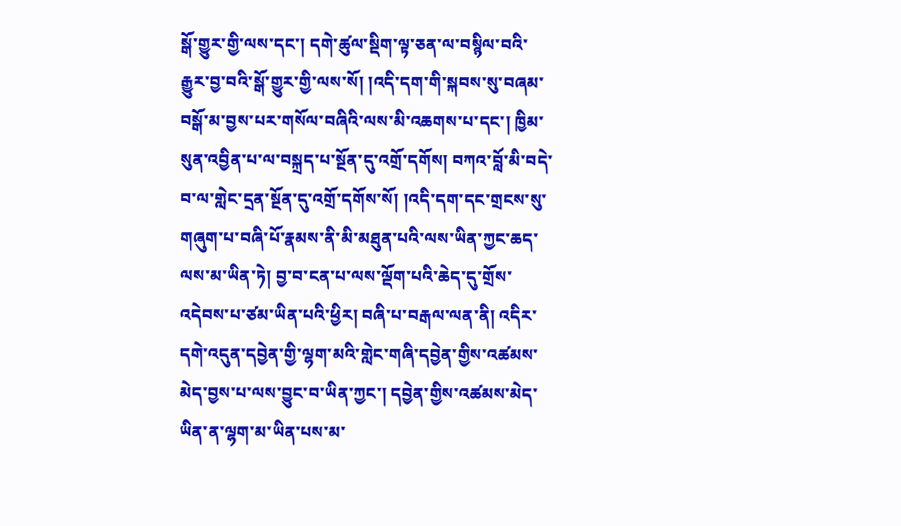སྒོ་གྱུར་གྱི་ལས་དང་། དགེ་ཚུལ་སྡིག་ལྟ་ཅན་ལ་བསྙིལ་བའི་རྒྱུར་བྱ་བའི་སྒོ་གྱུར་གྱི་ལས་སོ། །འདི་དག་གི་སྐབས་སུ་བཞམ་བསྒོ་མ་བྱས་པར་གསོལ་བཞིའི་ལས་མི་འཆགས་པ་དང་། ཁྱིམ་སུན་འབྱིན་པ་ལ་བསྐྲད་པ་སྔོན་དུ་འགྲོ་དགོས། བཀའ་བློ་མི་བདེ་བ་ལ་གླེང་དྲན་སྔོན་དུ་འགྲོ་དགོས་སོ། །འདི་དག་དང་གྲངས་སུ་གཞུག་པ་བཞི་པོ་རྣམས་ནི་མི་མཐུན་པའི་ལས་ཡིན་ཀྱང་ཆད་ལས་མ་ཡིན་ཏེ། བྱ་བ་ངན་པ་ལས་ལྡོག་པའི་ཆེད་དུ་གྲོས་འདེབས་པ་ཙམ་ཡིན་པའི་ཕྱིར། བཞི་པ་བརྒལ་ལན་ནི། འདིར་དགེ་འདུན་དབྱེན་གྱི་ལྷག་མའི་གླེང་གཞི་དབྱེན་གྱིས་འཚམས་མེད་བྱས་པ་ལས་བྱུང་བ་ཡིན་ཀྱང་། དབྱེན་གྱིས་འཚམས་མེད་ཡིན་ན་ལྷག་མ་ཡིན་པས་མ་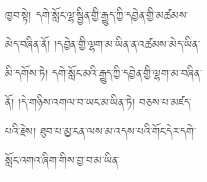ཁྱབ་སྟེ། དགེ་སློང་ལྷ་སྦྱིན་གྱི་རྒྱུད་ཀྱི་དབྱེན་གྱི་མཚམས་མེད་བཞིན་ནོ། །དབྱེན་གྱི་ལྷག་མ་ཡིན་ན་འཚམས་མེད་ཡིན་མི་དགོས་ཏེ། དགེ་སློང་མའི་རྒྱུད་ཀྱི་དབྱེན་གྱི་ལྷག་མ་བཞིན་ནོ། །དེ་གཉིས་འགལ་བ་ཡང་མ་ཡིན་ཏེ། བཅས་པ་མཛད་པའི་རྗེས། ཐུབ་པ་མྱ་ངན་ལས་མ་འདས་པའི་གོང་དེར་དགེ་སློང་འགའ་ཞིག་གིས་བྱ་བ་མ་ཡིན་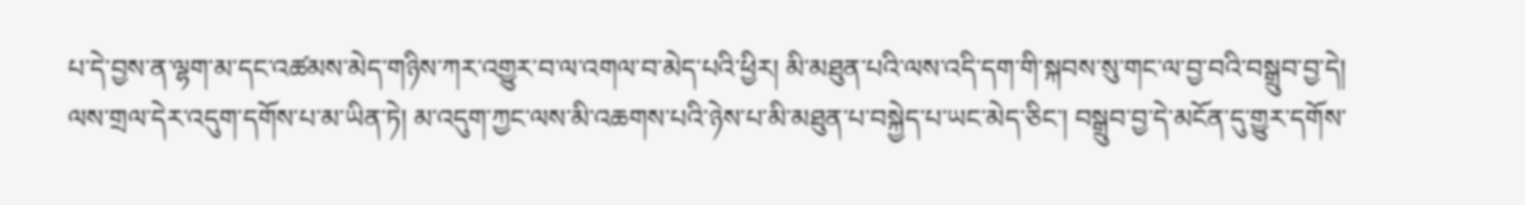པ་དེ་བྱས་ན་ལྷག་མ་དང་འཚམས་མེད་གཉིས་ཀར་འགྱུར་བ་ལ་འགལ་བ་མེད་པའི་ཕྱིར། མི་མཐུན་པའི་ལས་འདི་དག་གི་སྐབས་སུ་གང་ལ་བྱ་བའི་བསྒྲུབ་བྱ་དེ། ལས་གྲལ་དེར་འདུག་དགོས་པ་མ་ཡིན་ཏེ། མ་འདུག་ཀྱང་ལས་མི་འཆགས་པའི་ཉེས་པ་མི་མཐུན་པ་བསྐྱེད་པ་ཡང་མེད་ཅིང་། བསྒྲུབ་བྱ་དེ་མངོན་དུ་གྱུར་དགོས་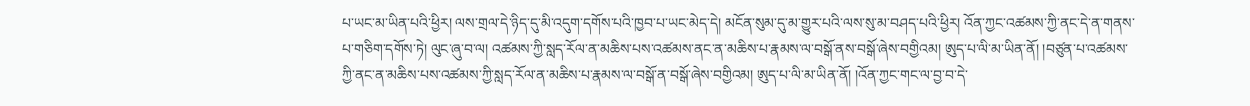པ་ཡང་མ་ཡིན་པའི་ཕྱིར། ལས་གྲལ་དེ་ཉིད་དུ་མི་འདུག་དགོས་པའི་ཁྱབ་པ་ཡང་མེད་དེ། མངོན་སུམ་དུ་མ་གྱུར་པའི་ལས་སུ་མ་བཤད་པའི་ཕྱིར། འོན་ཀྱང་འཚམས་ཀྱི་ནང་དེ་ན་གནས་པ་གཅིག་དགོས་ཏེ། ལུང་ཞུ་བ་ལ། འཚམས་ཀྱི་སླད་རོལ་ན་མཆིས་པས་འཚམས་ནང་ན་མཆིས་པ་རྣམས་ལ་བསྒོ་ནས་བསྒོ་ཞེས་བགྱིའམ། ཨུད་པ་ལི་མ་ཡིན་ནོ། །བཙུན་པ་འཚམས་ཀྱི་ནང་ན་མཆིས་པས་འཚམས་ཀྱི་སླད་རོལ་ན་མཆིས་པ་རྣམས་ལ་བསྒོ་ན་བསྒོ་ཞེས་བགྱིའམ། ཨུད་པ་ལི་མ་ཡིན་ནོ། །འོན་ཀྱང་གང་ལ་བྱ་བ་དེ་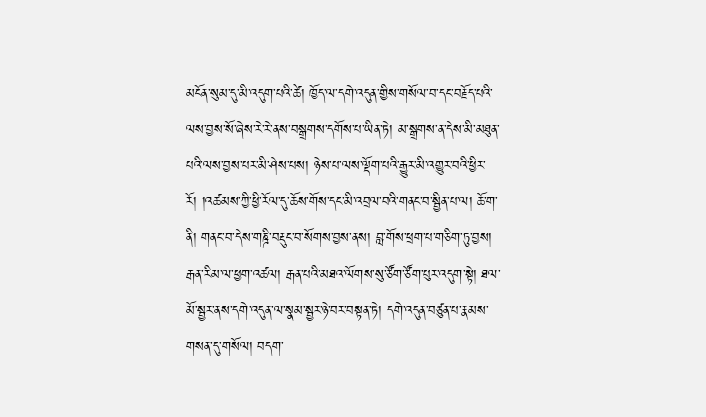མངོན་སུམ་དུ་མི་འདུག་པའི་ཚེ། ཁྱོད་ལ་དགེ་འདུན་གྱིས་གསོལ་བ་དང་བརྗོད་པའི་ལས་བྱས་སོ་ཞེས་རེ་རེ་ནས་བསྒྲགས་དགོས་པ་ཡིན་ཏེ། མ་སྒྲགས་ན་དེས་མི་མཐུན་པའི་ལས་བྱས་པར་མི་ཤེས་པས། ཉེས་པ་ལས་ལྡོག་པའི་རྒྱུར་མི་འགྱུར་བའི་ཕྱིར་རོ། །འཚམས་ཀྱི་ཕྱི་རོལ་དུ་ཆོས་གོས་དང་མི་འབྲལ་བའི་གནང་བ་སྦྱིན་པ་ལ། ཆོ་ག་ནི། གནང་བ་དེས་གཎྜི་བརྡུང་བ་སོགས་བྱས་ནས། བླ་གོས་ཕྲག་པ་གཅིག་ཏུ་བྱས། རྒན་རིམ་ལ་ཕྱག་འཚལ། རྒན་པའི་མཐའ་ལོགས་སུ་ཙོག་ཙོག་པུར་འདུག་སྟེ། ཐལ་མོ་སྦྱར་ནས་དགེ་འདུན་ལ་སྣམ་སྦྱར་ཉེ་བར་བསྟན་ཏེ། དགེ་འདུན་བཙུན་པ་རྣམས་གསན་དུ་གསོལ། བདག་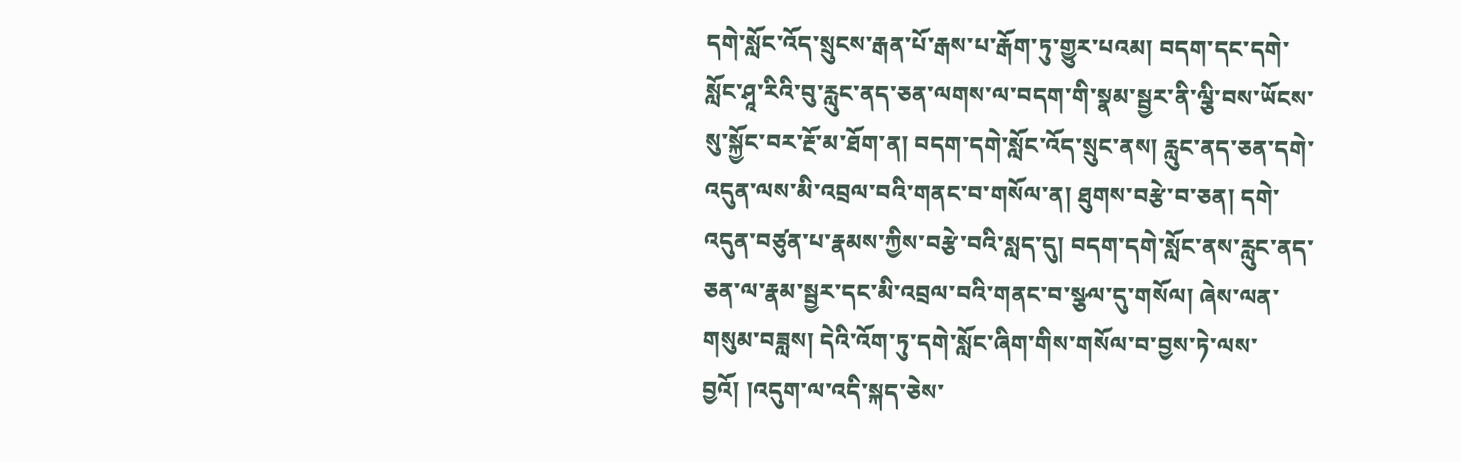དགེ་སློང་འོད་སྲུངས་རྒན་པོ་རྒས་པ་རྒོག་ཏུ་གྱུར་པའམ། བདག་དང་དགེ་སློང་ཤཱ་རིའི་བུ་རླུང་ནད་ཅན་ལགས་ལ་བདག་གི་སྣམ་སྦྱར་ནི་ལྕི་བས་ཡོངས་སུ་སྐྱོང་བར་རྔོ་མ་ཐོག་ན། བདག་དགེ་སློང་འོད་སྲུང་ནས། རླུང་ནད་ཅན་དགེ་འདུན་ལས་མི་འབྲལ་བའི་གནང་བ་གསོལ་ན། ཐུགས་བརྩེ་བ་ཅན། དགེ་འདུན་བཙུན་པ་རྣམས་ཀྱིས་བརྩེ་བའི་སླད་དུ། བདག་དགེ་སློང་ནས་རླུང་ནད་ཅན་ལ་རྣམ་སྦྱར་དང་མི་འབྲལ་བའི་གནང་བ་སྩལ་དུ་གསོལ། ཞེས་ལན་གསུམ་བཟླས། དེའི་འོག་ཏུ་དགེ་སློང་ཞིག་གིས་གསོལ་བ་བྱས་ཏེ་ལས་བྱའོ། །འདུག་ལ་འདི་སྐད་ཅེས་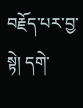བརྗོད་པར་བྱ་སྟེ། དགེ་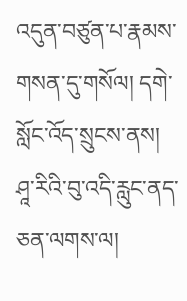འདུན་བཙུན་པ་རྣམས་གསན་དུ་གསོལ། དགེ་སློང་འོད་སྲུངས་ནས། ཤཱ་རིའི་བུ་འདི་རླུང་ནད་ཅན་ལགས་ལ།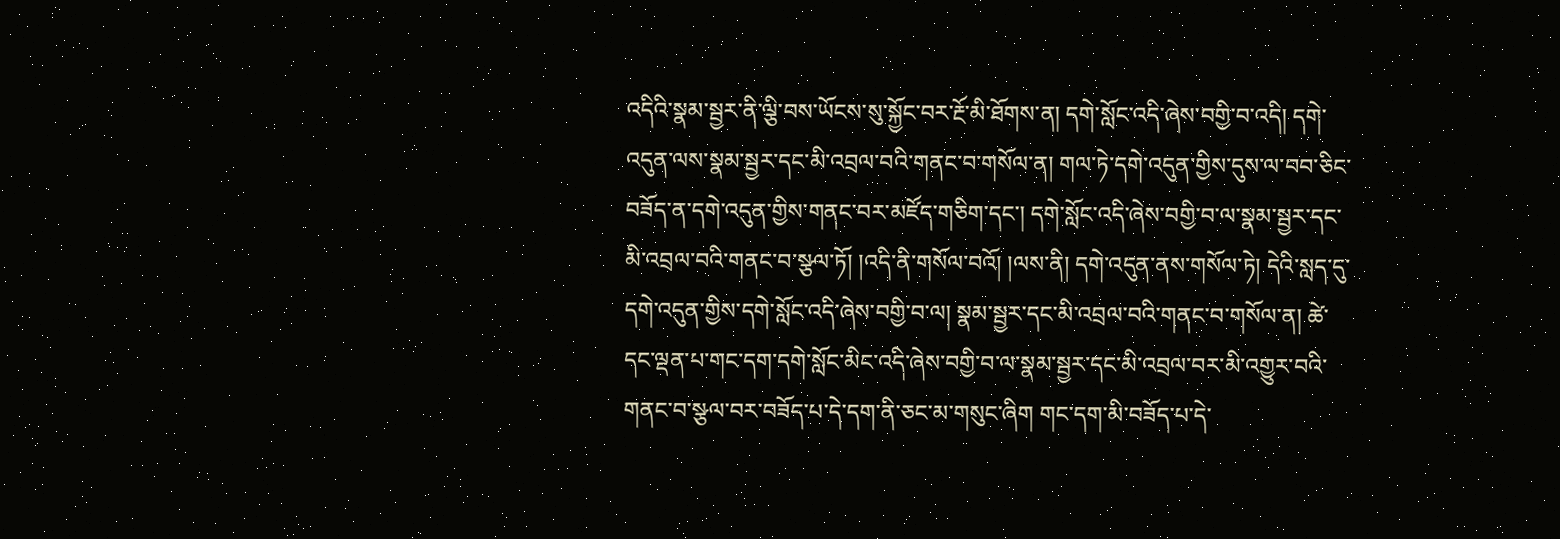འདིའི་སྣམ་སྦྱར་ནི་ལྕི་བས་ཡོངས་སུ་སྐྱོང་བར་རྔོ་མི་ཐོགས་ན། དགེ་སློང་འདི་ཞེས་བགྱི་བ་འདི། དགེ་འདུན་ལས་སྣམ་སྦྱར་དང་མི་འབྲལ་བའི་གནང་བ་གསོལ་ན། གལ་ཏེ་དགེ་འདུན་གྱིས་དུས་ལ་བབ་ཅིང་བཟོད་ན་དགེ་འདུན་གྱིས་གནང་བར་མཛོད་གཅིག་དང་། དགེ་སློང་འདི་ཞེས་བགྱི་བ་ལ་སྣམ་སྦྱར་དང་མི་འབྲལ་བའི་གནང་བ་སྩལ་ཏོ། །འདི་ནི་གསོལ་བའོ། །ལས་ནི། དགེ་འདུན་ནས་གསོལ་ཏེ། དེའི་སླད་དུ་དགེ་འདུན་གྱིས་དགེ་སློང་འདི་ཞེས་བགྱི་བ་ལ། སྣམ་སྦྱར་དང་མི་འབྲལ་བའི་གནང་བ་གསོལ་ན། ཚེ་དང་ལྡན་པ་གང་དག་དགེ་སློང་མིང་འདི་ཞེས་བགྱི་བ་ལ་སྣམ་སྦྱར་དང་མི་འབྲལ་བར་མི་འགྱུར་བའི་གནང་བ་སྩལ་བར་བཟོད་པ་དེ་དག་ནི་ཅང་མ་གསུང་ཞིག གང་དག་མི་བཟོད་པ་དེ་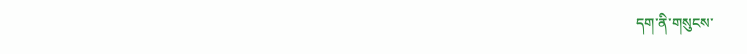དག་ནི་གསུངས་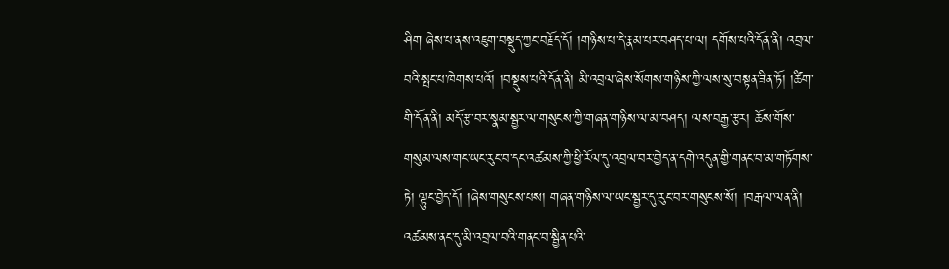ཤིག ཞེས་པ་ནས་འཇུག་བསྡུད་ཀྱང་བརྗོད་དོ། །གཉིས་པ་དེ་རྣམ་པར་བཤད་པ་ལ། དགོས་པའི་དོན་ནི། འབྲལ་བའི་སྤང་པ་ཁེགས་པའོ། །བསྡུས་པའི་དོན་ནི། མི་འབྲལ་ཞེས་སོགས་གཉིས་ཀྱི་ལས་སུ་བསྟན་ཟིན་ཏོ། །ཚིག་གི་དོན་ནི། མདོ་རྩ་བར་སྣམ་སྦྱར་ལ་གསུངས་ཀྱི་གཞན་གཉིས་ལ་མ་བཤད། ལས་བརྒྱ་རྩར། ཆོས་གོས་གསུམ་ལས་གང་ཡང་རུང་བ་དང་འཚམས་ཀྱི་ཕྱི་རོལ་དུ་འབྲལ་བར་བྱེད་ན་དགེ་འདུན་གྱི་གནང་བ་མ་གཏོགས་ཏེ། ལྟུང་བྱེད་དོ། །ཞེས་གསུངས་པས། གཞན་གཉིས་ལ་ཡང་སྦྱར་དུ་རུང་བར་གསུངས་སོ། །བརྒལ་ལན་ནི། འཚམས་ནང་དུ་མི་འབྲལ་བའི་གནང་བ་སྦྱིན་པའི་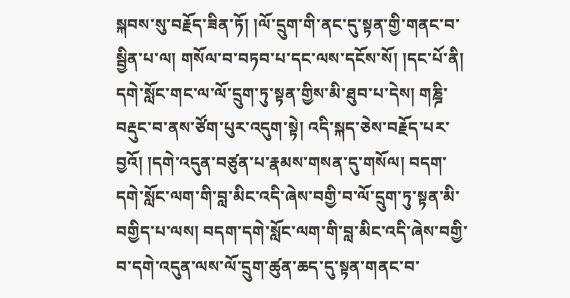སྐབས་སུ་བརྗོད་ཟིན་ཏོ། །ལོ་དྲུག་གི་ནང་དུ་སྟན་གྱི་གནང་བ་སྦྱིན་པ་ལ། གསོལ་བ་བཏབ་པ་དང་ལས་དངོས་སོ། །དང་པོ་ནི། དགེ་སློང་གང་ལ་ལོ་དྲུག་ཏུ་སྟན་གྱིས་མི་ཐུབ་པ་དེས། གཎྜི་བརྡུང་བ་ནས་ཙོག་པུར་འདུག་སྟེ། འདི་སྐད་ཅེས་བརྗོད་པར་བྱའོ། །དགེ་འདུན་བཙུན་པ་རྣམས་གསན་དུ་གསོལ། བདག་དགེ་སློང་ལག་གི་བླ་མིང་འདི་ཞེས་བགྱི་བ་ལོ་དྲུག་ཏུ་སྟན་མི་བགྱིད་པ་ལས། བདག་དགེ་སློང་ལག་གི་བླ་མིང་འདི་ཞེས་བགྱི་བ་དགེ་འདུན་ལས་ལོ་དྲུག་ཚུན་ཆད་དུ་སྟན་གནང་བ་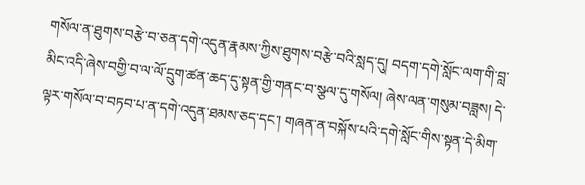གསོལ་ན་ཐུགས་བརྩེ་བ་ཅན་དགེ་འདུན་རྣམས་ཀྱིས་ཐུགས་བརྩེ་བའི་སླད་དུ། བདག་དགེ་སློང་ལག་གི་བླ་མིང་འདི་ཞེས་བགྱི་བ་ལ་ལོ་དྲུག་ཚན་ཆད་དུ་སྟན་གྱི་གནང་བ་སྩལ་དུ་གསོལ། ཞེས་ལན་གསུམ་བཟླས། དེ་ལྟར་གསོལ་བ་བཏབ་པ་ན་དགེ་འདུན་ཐམས་ཅད་དང་། གཞན་ན་བསྐོས་པའི་དགེ་སློང་གིས་སྟན་དེ་མིག་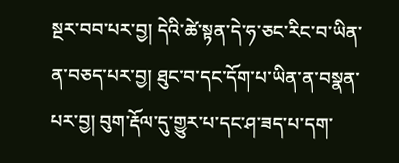སྔར་བབ་པར་བྱ། དེའི་ཚེ་སྟན་དེ་ཧ་ཅང་རིང་བ་ཡིན་ན་བཅད་པར་བྱ། ཐུང་བ་དང་དོག་པ་ཡིན་ན་བསྣན་པར་བྱ། བུག་རྡོལ་དུ་གྱུར་པ་དང་ཤ་ཟད་པ་དག་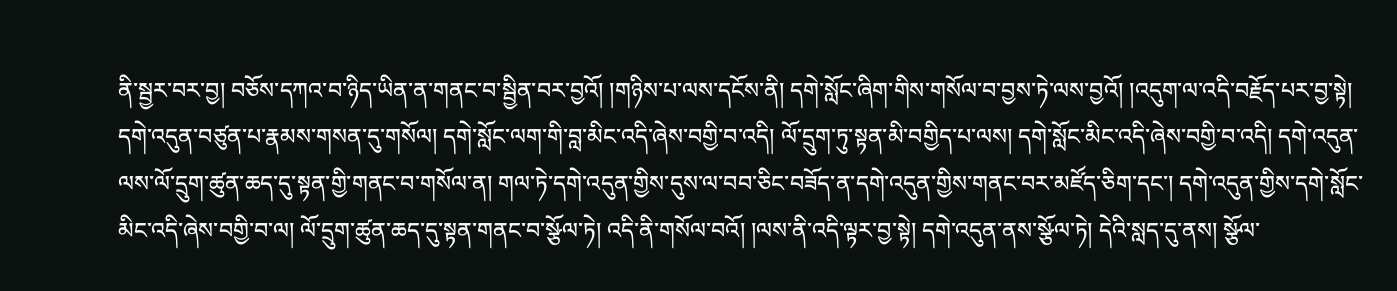ནི་སྦྱར་བར་བྱ། བཅོས་དཀའ་བ་ཉིད་ཡིན་ན་གནང་བ་སྦྱིན་བར་བྱའོ། །གཉིས་པ་ལས་དངོས་ནི། དགེ་སློང་ཞིག་གིས་གསོལ་བ་བྱས་ཏེ་ལས་བྱའོ། །འདུག་ལ་འདི་བརྗོད་པར་བྱ་སྟེ། དགེ་འདུན་བཙུན་པ་རྣམས་གསན་དུ་གསོལ། དགེ་སློང་ལག་གི་བླ་མིང་འདི་ཞེས་བགྱི་བ་འདི། ལོ་དྲུག་ཏུ་སྟན་མི་བགྱིད་པ་ལས། དགེ་སློང་མིང་འདི་ཞེས་བགྱི་བ་འདི། དགེ་འདུན་ལས་ལོ་དྲུག་ཚུན་ཆད་དུ་སྟན་གྱི་གནང་བ་གསོལ་ན། གལ་ཏེ་དགེ་འདུན་གྱིས་དུས་ལ་བབ་ཅིང་བཟོད་ན་དགེ་འདུན་གྱིས་གནང་བར་མཛོད་ཅིག་དང་། དགེ་འདུན་གྱིས་དགེ་སློང་མིང་འདི་ཞེས་བགྱི་བ་ལ། ལོ་དྲུག་ཚུན་ཆད་དུ་སྟན་གནང་བ་སྩོལ་ཏེ། འདི་ནི་གསོལ་བའོ། །ལས་ནི་འདི་ལྟར་བྱ་སྟེ། དགེ་འདུན་ནས་སྩོལ་ཏེ། དེའི་སླད་དུ་ནས། སྩོལ་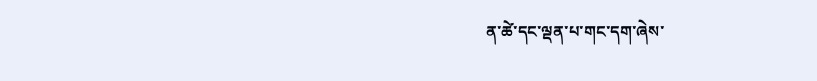ན་ཚེ་དང་ལྡན་པ་གང་དག་ཞེས་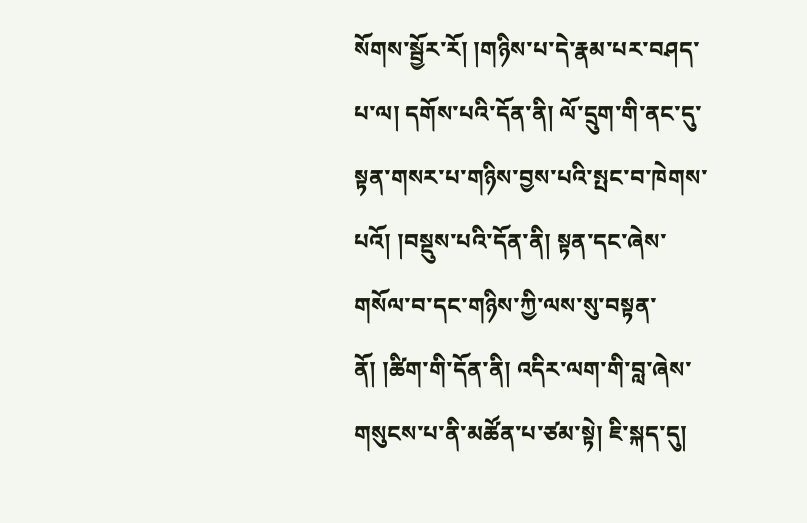སོགས་སྦྱོར་རོ། །གཉིས་པ་དེ་རྣམ་པར་བཤད་པ་ལ། དགོས་པའི་དོན་ནི། ལོ་དྲུག་གི་ནང་དུ་སྟན་གསར་པ་གཉིས་བྱས་པའི་སྤང་བ་ཁེགས་པའོ། །བསྡུས་པའི་དོན་ནི། སྟན་དང་ཞེས་གསོལ་བ་དང་གཉིས་ཀྱི་ལས་སུ་བསྟན་ནོ། །ཚིག་གི་དོན་ནི། འདིར་ལག་གི་བླ་ཞེས་གསུངས་པ་ནི་མཚོན་པ་ཙམ་སྟེ། ཇི་སྐད་དུ།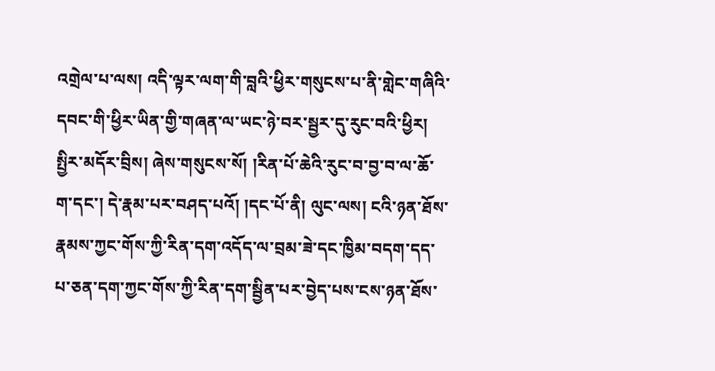འགྲེལ་པ་ལས། འདི་ལྟར་ལག་གི་བླའི་ཕྱིར་གསུངས་པ་ནི་གླེང་གཞིའི་དབང་གི་ཕྱིར་ཡིན་གྱི་གཞན་ལ་ཡང་ཉེ་བར་སྦྱར་དུ་རུང་བའི་ཕྱིར། སྤྱིར་མདོར་བྲིས། ཞེས་གསུངས་སོ། །རིན་པོ་ཆེའི་རུང་བ་བྱ་བ་ལ་ཆོ་ག་དང་། དེ་རྣམ་པར་བཤད་པའོ། །དང་པོ་ནི། ལུང་ལས། ངའི་ཉན་ཐོས་རྣམས་ཀྱང་གོས་ཀྱི་རིན་དག་འདོད་ལ་བྲམ་ཟེ་དང་ཁྱིམ་བདག་དད་པ་ཅན་དག་ཀྱང་གོས་ཀྱི་རིན་དག་སྦྱིན་པར་བྱེད་པས་ངས་ཉན་ཐོས་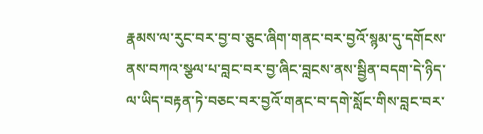རྣམས་ལ་རུང་བར་བྱ་བ་ཅུང་ཞིག་གནང་བར་བྱའོ་སྙམ་དུ་དགོངས་ནས་བཀའ་སྩལ་པ་བླང་བར་བྱ་ཞིང་བླངས་ནས་སྦྱིན་བདག་དེ་ཉིད་ལ་ཡིད་བརྟན་ཏེ་བཅང་བར་བྱའོ་གནང་བ་དགེ་སློང་གིས་བླང་བར་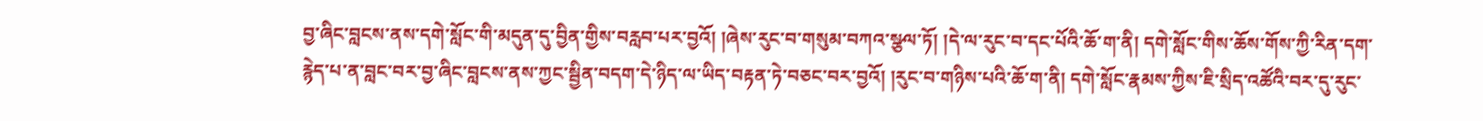བྱ་ཞིང་བླངས་ནས་དགེ་སློང་གི་མདུན་དུ་བྱིན་གྱིས་བརླབ་པར་བྱའོ། །ཞེས་རུང་བ་གསུམ་བཀའ་སྩལ་ཏོ། །དེ་ལ་རུང་བ་དང་པོའི་ཆོ་ག་ནི། དགེ་སློང་གིས་ཆོས་གོས་ཀྱི་རིན་དག་རྙེད་པ་ན་བླང་བར་བྱ་ཞིང་བླངས་ནས་ཀྱང་སྦྱིན་བདག་དེ་ཉིད་ལ་ཡིད་བརྟན་ཏེ་བཅང་བར་བྱའོ། །རུང་བ་གཉིས་པའི་ཆོ་ག་ནི། དགེ་སློང་རྣམས་ཀྱིས་ཇི་སྲིད་འཚོའི་བར་དུ་རུང་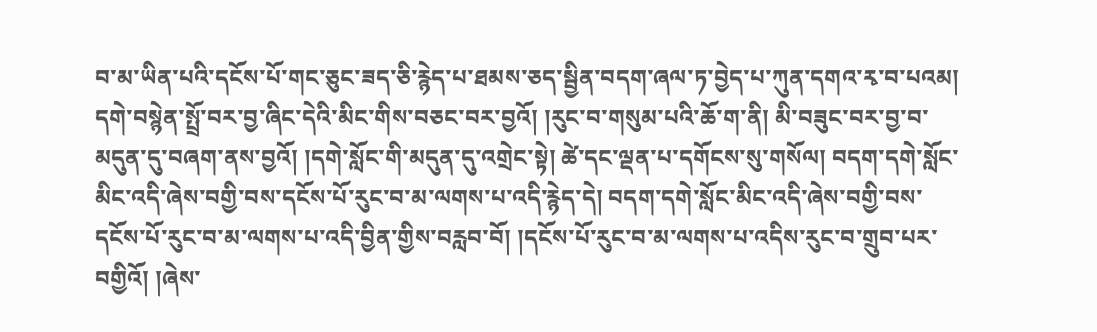བ་མ་ཡིན་པའི་དངོས་པོ་གང་ཅུང་ཟད་ཅི་རྙེད་པ་ཐམས་ཅད་སྦྱིན་བདག་ཞལ་ཏ་བྱེད་པ་ཀུན་དགའ་རྭ་བ་པའམ། དགེ་བསྙེན་སྤྲོ་བར་བྱ་ཞིང་དེའི་མིང་གིས་བཅང་བར་བྱའོ། །རུང་བ་གསུམ་པའི་ཆོ་ག་ནི། མི་བཟུང་བར་བྱ་བ་མདུན་དུ་བཞག་ནས་བྱའོ། །དགེ་སློང་གི་མདུན་དུ་འགྲེང་སྟེ། ཚེ་དང་ལྡན་པ་དགོངས་སུ་གསོལ། བདག་དགེ་སློང་མིང་འདི་ཞེས་བགྱི་བས་དངོས་པོ་རུང་བ་མ་ལགས་པ་འདི་རྙེད་དེ། བདག་དགེ་སློང་མིང་འདི་ཞེས་བགྱི་བས་དངོས་པོ་རུང་བ་མ་ལགས་པ་འདི་བྱིན་གྱིས་བརླབ་བོ། །དངོས་པོ་རུང་བ་མ་ལགས་པ་འདིས་རུང་བ་གྲུབ་པར་བགྱིའོ། །ཞེས་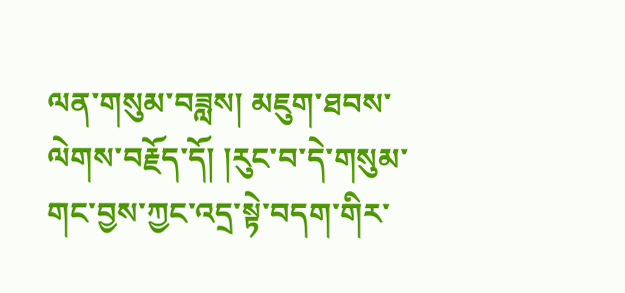ལན་གསུམ་བཟླས། མཇུག་ཐབས་ལེགས་བརྗོད་དོ། །རུང་བ་དེ་གསུམ་གང་བྱས་ཀྱང་འདྲ་སྟེ་བདག་གིར་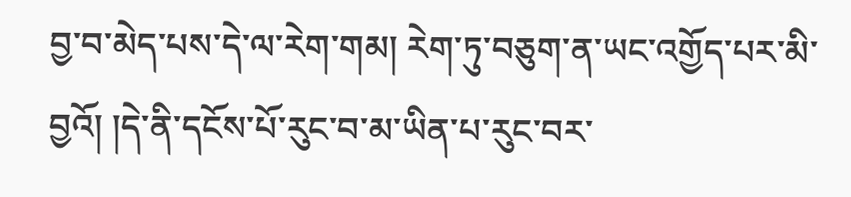བྱ་བ་མེད་པས་དེ་ལ་རེག་གམ། རེག་ཏུ་བཅུག་ན་ཡང་འགྱོད་པར་མི་བྱའོ། །དེ་ནི་དངོས་པོ་རུང་བ་མ་ཡིན་པ་རུང་བར་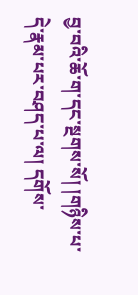བྱ་བའི་ཆོ་ག་དང་སྔགས་སོ། །གཉིས་པ་དེ་རྣམ་པར་བཤད་པ་ལ། དགོས་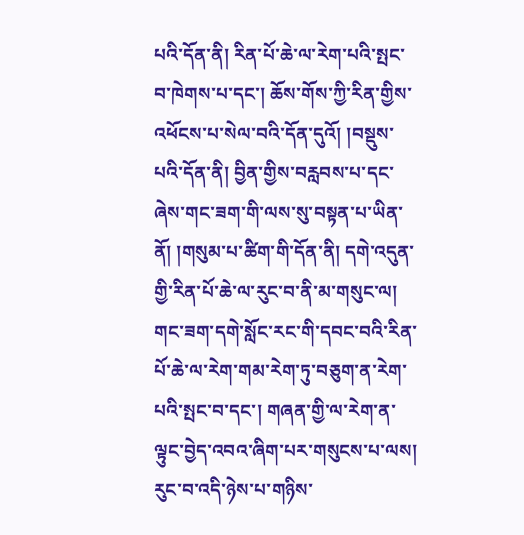པའི་དོན་ནི། རིན་པོ་ཆེ་ལ་རེག་པའི་སྤང་བ་ཁེགས་པ་དང་། ཆོས་གོས་ཀྱི་རིན་གྱིས་འཕོངས་པ་སེལ་བའི་དོན་དུའོ། །བསྡུས་པའི་དོན་ནི། བྱིན་གྱིས་བརླབས་པ་དང་ཞེས་གང་ཟག་གི་ལས་སུ་བསྟན་པ་ཡིན་ནོ། །གསུམ་པ་ཚིག་གི་དོན་ནི། དགེ་འདུན་གྱི་རིན་པོ་ཆེ་ལ་རུང་བ་ནི་མ་གསུང་ལ། གང་ཟག་དགེ་སློང་རང་གི་དབང་བའི་རིན་པོ་ཆེ་ལ་རེག་གམ་རེག་ཏུ་བཅུག་ན་རེག་པའི་སྤང་བ་དང་། གཞན་གྱི་ལ་རེག་ན་ལྟུང་བྱེད་འབའ་ཞིག་པར་གསུངས་པ་ལས། རུང་བ་འདི་ཉེས་པ་གཉིས་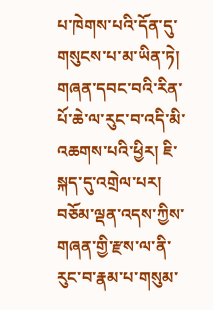པ་ཁེགས་པའི་དོན་དུ་གསུངས་པ་མ་ཡིན་ཏེ། གཞན་དབང་བའི་རིན་པོ་ཆེ་ལ་རུང་བ་འདི་མི་འཆགས་པའི་ཕྱིར། ཇི་སྐད་དུ་འགྲེལ་པར། བཅོམ་ལྡན་འདས་ཀྱིས་གཞན་གྱི་རྫས་ལ་ནི་རུང་བ་རྣམ་པ་གསུམ་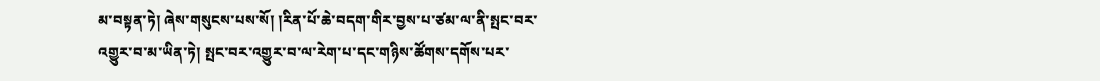མ་བསྟན་ཏེ། ཞེས་གསུངས་པས་སོ། །རིན་པོ་ཆེ་བདག་གིར་བྱས་པ་ཙམ་ལ་ནི་སྤང་བར་འགྱུར་བ་མ་ཡིན་ཏེ། སྤང་བར་འགྱུར་བ་ལ་རེག་པ་དང་གཉིས་ཚོགས་དགོས་པར་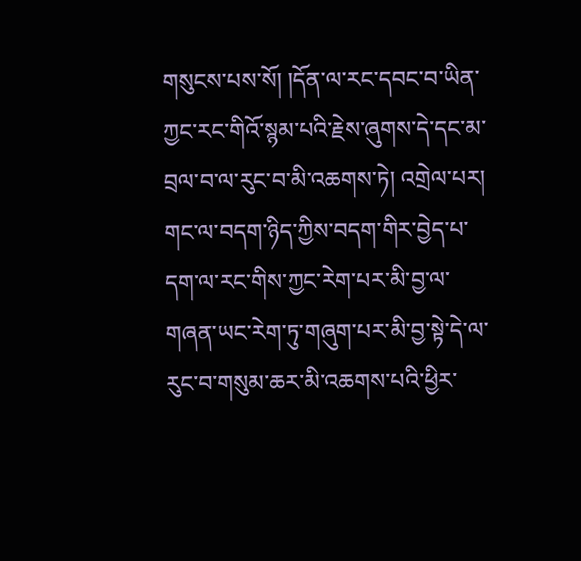གསུངས་པས་སོ། །དོན་ལ་རང་དབང་བ་ཡིན་ཀྱང་རང་གིའོ་སྙམ་པའི་རྗེས་ཞུགས་དེ་དང་མ་བྲལ་བ་ལ་རུང་བ་མི་འཆགས་ཏེ། འགྲེལ་པར། གང་ལ་བདག་ཉིད་ཀྱིས་བདག་གིར་བྱེད་པ་དག་ལ་རང་གིས་ཀྱང་རེག་པར་མི་བྱ་ལ་གཞན་ཡང་རེག་ཏུ་གཞུག་པར་མི་བྱ་སྟེ་དེ་ལ་རུང་བ་གསུམ་ཆར་མི་འཆགས་པའི་ཕྱིར་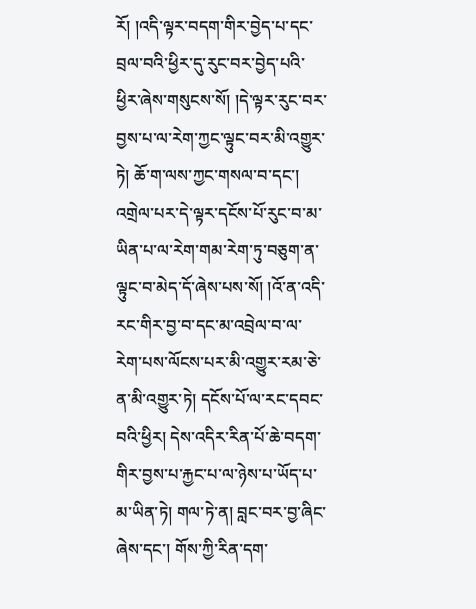རོ། །འདི་ལྟར་བདག་གིར་བྱེད་པ་དང་བྲལ་བའི་ཕྱིར་དུ་རུང་བར་བྱེད་པའི་ཕྱིར་ཞེས་གསུངས་སོ། །དེ་ལྟར་རུང་བར་བྱས་པ་ལ་རེག་ཀྱང་ལྟུང་བར་མི་འགྱུར་ཏེ། ཆོ་ག་ལས་ཀྱང་གསལ་བ་དང་། འགྲེལ་པར་དེ་ལྟར་དངོས་པོ་རུང་བ་མ་ཡིན་པ་ལ་རེག་གམ་རེག་ཏུ་བཅུག་ན་ལྟུང་བ་མེད་དོ་ཞེས་པས་སོ། །འོ་ན་འདི་རང་གིར་བྱ་བ་དང་མ་འབྲེལ་བ་ལ་རེག་པས་ལོངས་པར་མི་འགྱུར་རམ་ཅེ་ན་མི་འགྱུར་ཏེ། དངོས་པོ་ལ་རང་དབང་བའི་ཕྱིར། དེས་འདིར་རིན་པོ་ཆེ་བདག་གིར་བྱས་པ་རྐྱང་པ་ལ་ཉེས་པ་ཡོད་པ་མ་ཡིན་ཏེ། གལ་ཏེ་ན། བླང་བར་བྱ་ཞིང་ཞེས་དང་། གོས་ཀྱི་རིན་དག་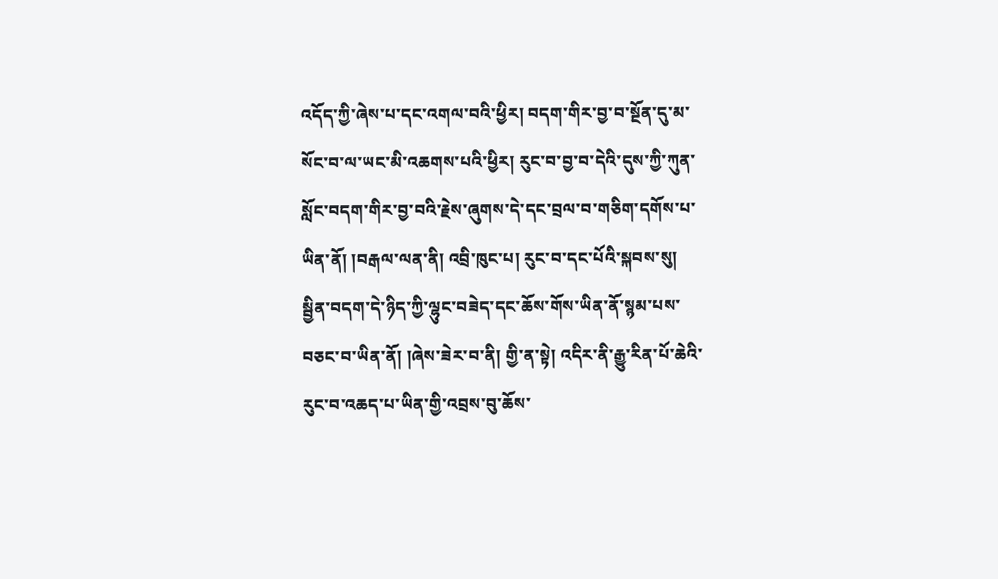འདོད་ཀྱི་ཞེས་པ་དང་འགལ་བའི་ཕྱིར། བདག་གིར་བྱ་བ་སྔོན་དུ་མ་སོང་བ་ལ་ཡང་མི་འཆགས་པའི་ཕྱིར། རུང་བ་བྱ་བ་དེའི་དུས་ཀྱི་ཀུན་སློང་བདག་གིར་བྱ་བའི་རྗེས་ཞུགས་དེ་དང་བྲལ་བ་གཅིག་དགོས་པ་ཡིན་ནོ། །བརྒལ་ལན་ནི། འབྲི་ཁུང་པ། རུང་བ་དང་པོའི་སྐབས་སུ། སྦྱིན་བདག་དེ་ཉིད་ཀྱི་ལྷུང་བཟེད་དང་ཆོས་གོས་ཡིན་ནོ་སྙམ་པས་བཅང་བ་ཡིན་ནོ། །ཞེས་ཟེར་བ་ནི། གྱི་ན་སྟེ། འདིར་ནི་རྒྱུ་རིན་པོ་ཆེའི་རུང་བ་འཆད་པ་ཡིན་གྱི་འབྲས་བུ་ཆོས་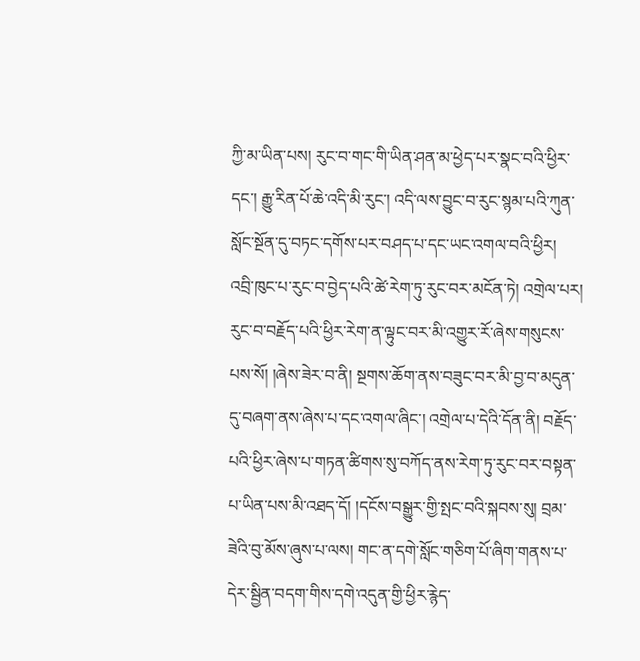ཀྱི་མ་ཡིན་པས། རུང་བ་གང་གི་ཡིན་ཤན་མ་ཕྱེད་པར་སྣང་བའི་ཕྱིར་དང་། རྒྱུ་རིན་པོ་ཆེ་འདི་མི་རུང་། འདི་ལས་བྱུང་བ་རུང་སྙམ་པའི་ཀུན་སློང་སྔོན་དུ་བཏང་དགོས་པར་བཤད་པ་དང་ཡང་འགལ་བའི་ཕྱིར། འབྲི་ཁུང་པ་རུང་བ་བྱེད་པའི་ཚེ་རེག་ཏུ་རུང་བར་མངོན་ཏེ། འགྲེལ་པར། རུང་བ་བརྗོད་པའི་ཕྱིར་རེག་ན་ལྟུང་བར་མི་འགྱུར་རོ་ཞེས་གསུངས་པས་སོ། །ཞེས་ཟེར་བ་ནི། སྔགས་ཆོག་ནས་བཟུང་བར་མི་བྱ་བ་མདུན་དུ་བཞག་ནས་ཞེས་པ་དང་འགལ་ཞིང་། འགྲེལ་པ་དེའི་དོན་ནི། བརྗོད་པའི་ཕྱིར་ཞེས་པ་གཏན་ཚིགས་སུ་བཀོད་ནས་རེག་ཏུ་རུང་བར་བསྟན་པ་ཡིན་པས་མི་འཐད་དོ། །དངོས་བསྒྱུར་གྱི་སྤང་བའི་སྐབས་སུ། བྲམ་ཟེའི་བུ་མོས་ཞུས་པ་ལས། གང་ན་དགེ་སློང་གཅིག་པོ་ཞིག་གནས་པ་དེར་སྦྱིན་བདག་གིས་དགེ་འདུན་གྱི་ཕྱིར་རྙེད་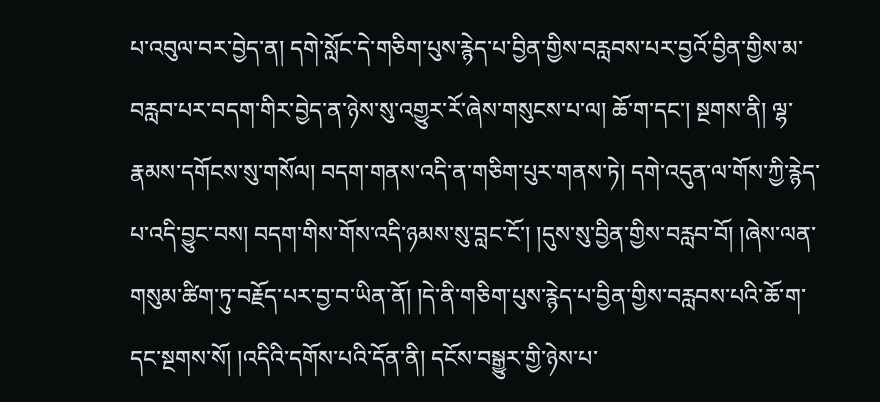པ་འབུལ་བར་བྱེད་ན། དགེ་སློང་དེ་གཅིག་པུས་རྙེད་པ་བྱིན་གྱིས་བརླབས་པར་བྱའོ་བྱིན་གྱིས་མ་བརླབ་པར་བདག་གིར་བྱེད་ན་ཉེས་སུ་འགྱུར་རོ་ཞེས་གསུངས་པ་ལ། ཆོ་ག་དང་། སྔགས་ནི། ལྷ་རྣམས་དགོངས་སུ་གསོལ། བདག་གནས་འདི་ན་གཅིག་པུར་གནས་ཏེ། དགེ་འདུན་ལ་གོས་ཀྱི་རྙེད་པ་འདི་བྱུང་བས། བདག་གིས་གོས་འདི་ཉམས་སུ་བླང་ངོ་། །དུས་སུ་བྱིན་གྱིས་བརླབ་བོ། །ཞེས་ལན་གསུམ་ཚིག་ཏུ་བརྗོད་པར་བྱ་བ་ཡིན་ནོ། །དེ་ནི་གཅིག་པུས་རྙེད་པ་བྱིན་གྱིས་བརླབས་པའི་ཆོ་ག་དང་སྔགས་སོ། །འདིའི་དགོས་པའི་དོན་ནི། དངོས་བསྒྱུར་གྱི་ཉེས་པ་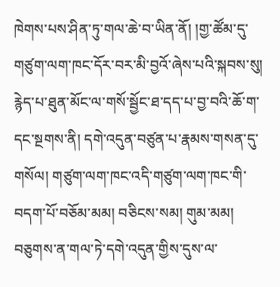ཁེགས་པས་ཤིན་ཏུ་གལ་ཆེ་བ་ཡིན་ནོ། །གྱ་ཚོམ་དུ་གཙུག་ལག་ཁང་དོར་བར་མི་བྱའོ་ཞེས་པའི་སྐབས་སུ། རྙེད་པ་ཐུན་མོང་ལ་གསོ་སྦྱོང་ཐ་དད་པ་བྱ་བའི་ཆོ་ག་དང་སྔགས་ནི། དགེ་འདུན་བཙུན་པ་རྣམས་གསན་དུ་གསོལ། གཙུག་ལག་ཁང་འདི་གཙུག་ལག་ཁང་གི་བདག་པོ་བཅོམ་མམ། བཅིངས་སམ། གུམ་མམ། བཅུགས་ན་གལ་ཏེ་དགེ་འདུན་གྱིས་དུས་ལ་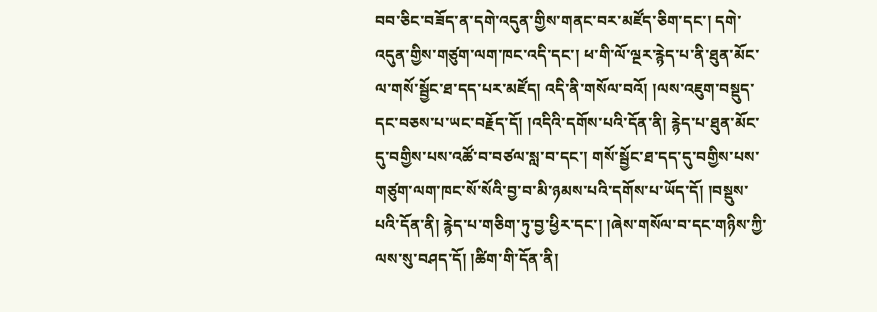བབ་ཅིང་བཟོད་ན་དགེ་འདུན་གྱིས་གནང་བར་མཛོད་ཅིག་དང་། དགེ་འདུན་གྱིས་གཙུག་ལག་ཁང་འདི་དང་། ཕ་གི་ལོ་ལྔར་རྙེད་པ་ནི་ཐུན་མོང་ལ་གསོ་སྦྱོང་ཐ་དད་པར་མཛོད། འདི་ནི་གསོལ་བའོ། །ལས་འཇུག་བསྡུད་དང་བཅས་པ་ཡང་བརྗོད་དོ། །འདིའི་དགོས་པའི་དོན་ནི། རྙེད་པ་ཐུན་མོང་དུ་བགྱིས་པས་འཚོ་བ་བཙལ་སླ་བ་དང་། གསོ་སྦྱོང་ཐ་དད་དུ་བགྱིས་པས་གཙུག་ལག་ཁང་སོ་སོའི་བྱ་བ་མི་ཉམས་པའི་དགོས་པ་ཡོད་དོ། །བསྡུས་པའི་དོན་ནི། རྙེད་པ་གཅིག་ཏུ་བྱ་ཕྱིར་དང་། །ཞེས་གསོལ་བ་དང་གཉིས་ཀྱི་ལས་སུ་བཤད་དོ། །ཚིག་གི་དོན་ནི།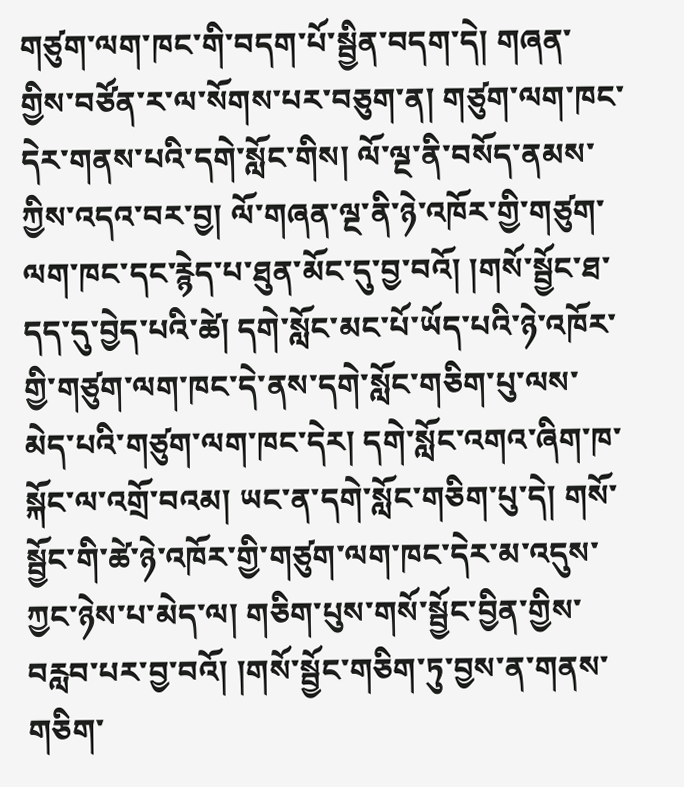གཙུག་ལག་ཁང་གི་བདག་པོ་སྦྱིན་བདག་དེ། གཞན་གྱིས་བཙོན་ར་ལ་སོགས་པར་བཅུག་ན། གཙུག་ལག་ཁང་དེར་གནས་པའི་དགེ་སློང་གིས། ལོ་ལྔ་ནི་བསོད་ནམས་ཀྱིས་འདའ་བར་བྱ། ལོ་གཞན་ལྔ་ནི་ཉེ་འཁོར་གྱི་གཙུག་ལག་ཁང་དང་རྙེད་པ་ཐུན་མོང་དུ་བྱ་བའོ། །གསོ་སྦྱོང་ཐ་དད་དུ་བྱེད་པའི་ཚེ། དགེ་སློང་མང་པོ་ཡོད་པའི་ཉེ་འཁོར་གྱི་གཙུག་ལག་ཁང་དེ་ནས་དགེ་སློང་གཅིག་པུ་ལས་མེད་པའི་གཙུག་ལག་ཁང་དེར། དགེ་སློང་འགའ་ཞིག་ཁ་སྐོང་ལ་འགྲོ་བའམ། ཡང་ན་དགེ་སློང་གཅིག་པུ་དེ། གསོ་སྦྱོང་གི་ཚེ་ཉེ་འཁོར་གྱི་གཙུག་ལག་ཁང་དེར་མ་འདུས་ཀྱང་ཉེས་པ་མེད་ལ། གཅིག་པུས་གསོ་སྦྱོང་བྱིན་གྱིས་བརླབ་པར་བྱ་བའོ། །གསོ་སྦྱོང་གཅིག་ཏུ་བྱས་ན་གནས་གཅིག་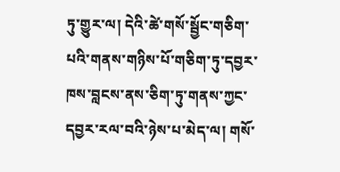ཏུ་གྱུར་ལ། དེའི་ཚེ་གསོ་སྦྱོང་གཅིག་པའི་གནས་གཉིས་པོ་གཅིག་ཏུ་དབྱར་ཁས་བླངས་ནས་ཅིག་ཏུ་གནས་ཀྱང་དབྱར་རལ་བའི་ཉེས་པ་མེད་ལ། གསོ་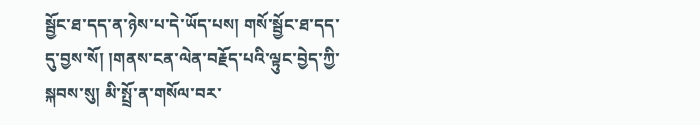སྦྱོང་ཐ་དད་ན་ཉེས་པ་དེ་ཡོད་པས། གསོ་སྦྱོང་ཐ་དད་དུ་བྱས་སོ། །གནས་ངན་ལེན་བརྗོད་པའི་ལྟུང་བྱེད་ཀྱི་སྐབས་སུ། མི་སྤྲོ་ན་གསོལ་བར་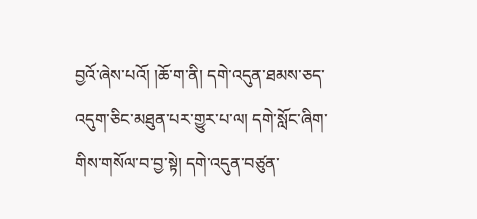བྱའོ་ཞེས་པའོ། །ཆོ་ག་ནི། དགེ་འདུན་ཐམས་ཅད་འདུག་ཅིང་མཐུན་པར་གྱུར་པ་ལ། དགེ་སློང་ཞིག་གིས་གསོལ་བ་བྱ་སྟེ། དགེ་འདུན་བཙུན་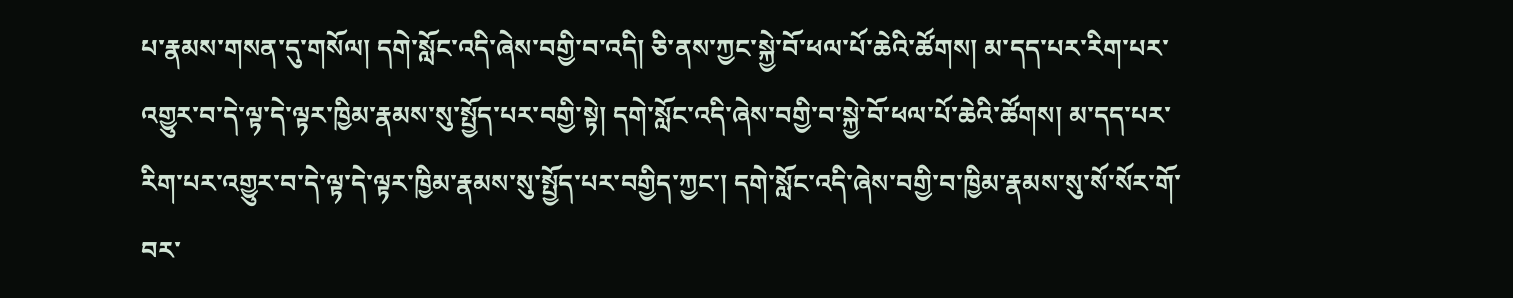པ་རྣམས་གསན་དུ་གསོལ། དགེ་སློང་འདི་ཞེས་བགྱི་བ་འདི། ཅི་ནས་ཀྱང་སྐྱེ་བོ་ཕལ་པོ་ཆེའི་ཚོགས། མ་དད་པར་རིག་པར་འགྱུར་བ་དེ་ལྟ་དེ་ལྟར་ཁྱིམ་རྣམས་སུ་སྤྱོད་པར་བགྱི་སྟེ། དགེ་སློང་འདི་ཞེས་བགྱི་བ་སྐྱེ་བོ་ཕལ་པོ་ཆེའི་ཚོགས། མ་དད་པར་རིག་པར་འགྱུར་བ་དེ་ལྟ་དེ་ལྟར་ཁྱིམ་རྣམས་སུ་སྤྱོད་པར་བགྱིད་ཀྱང་། དགེ་སློང་འདི་ཞེས་བགྱི་བ་ཁྱིམ་རྣམས་སུ་སོ་སོར་གོ་བར་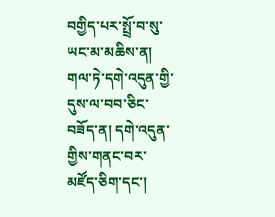བགྱིད་པར་སྤྲོ་བ་སུ་ཡང་མ་མཆིས་ན། གལ་ཏེ་དགེ་འདུན་གྱི་དུས་ལ་བབ་ཅིང་བཟོད་ན། དགེ་འདུན་གྱིས་གནང་བར་མཛོད་ཅིག་དང་།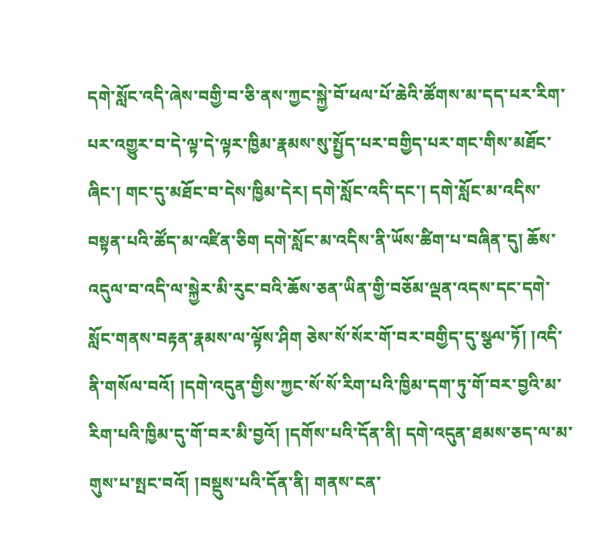དགེ་སློང་འདི་ཞེས་བགྱི་བ་ཅི་ནས་ཀྱང་སྐྱེ་བོ་ཕལ་པོ་ཆེའི་ཚོགས་མ་དད་པར་རིག་པར་འགྱུར་བ་དེ་ལྟ་དེ་ལྟར་ཁྱིམ་རྣམས་སུ་སྤྱོད་པར་བགྱིད་པར་གང་གིས་མཐོང་ཞིང་། གང་དུ་མཐོང་བ་དེས་ཁྱིམ་དེར། དགེ་སློང་འདི་དང་། དགེ་སློང་མ་འདིས་བསྟན་པའི་ཚོད་མ་འཛིན་ཅིག དགེ་སློང་མ་འདིས་ནི་ཡོས་ཚིག་པ་བཞིན་དུ། ཆོས་འདུལ་བ་འདི་ལ་སྐྱེར་མི་རུང་བའི་ཆོས་ཅན་ཡིན་གྱི་བཅོམ་ལྡན་འདས་དང་དགེ་སློང་གནས་བརྟན་རྣམས་ལ་ལྟོས་ཤིག ཅེས་སོ་སོར་གོ་བར་བགྱིད་དུ་སྩལ་ཏོ། །འདི་ནི་གསོལ་བའོ། །དགེ་འདུན་གྱིས་ཀྱང་སོ་སོ་རིག་པའི་ཁྱིམ་དག་ཏུ་གོ་བར་བྱའི་མ་རིག་པའི་ཁྱིམ་དུ་གོ་བར་མི་བྱའོ། །དགོས་པའི་དོན་ནི། དགེ་འདུན་ཐམས་ཅད་ལ་མ་གུས་པ་སྤང་བའོ། །བསྡུས་པའི་དོན་ནི། གནས་ངན་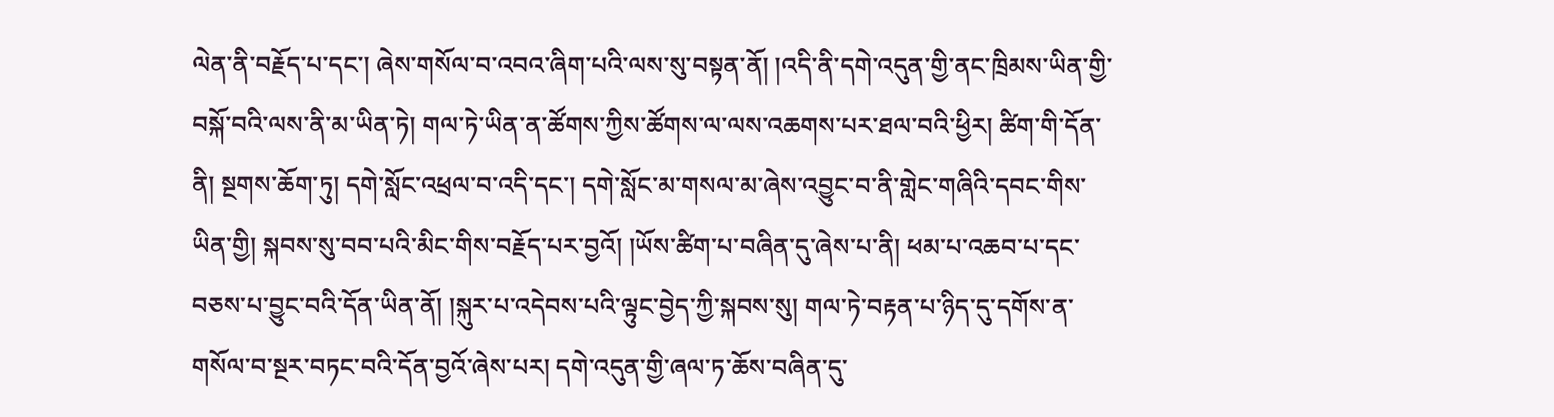ལེན་ནི་བརྗོད་པ་དང་། ཞེས་གསོལ་བ་འབའ་ཞིག་པའི་ལས་སུ་བསྟན་ནོ། །འདི་ནི་དགེ་འདུན་གྱི་ནང་ཁྲིམས་ཡིན་གྱི་བསྐོ་བའི་ལས་ནི་མ་ཡིན་ཏེ། གལ་ཏེ་ཡིན་ན་ཚོགས་ཀྱིས་ཚོགས་ལ་ལས་འཆགས་པར་ཐལ་བའི་ཕྱིར། ཚིག་གི་དོན་ནི། སྔགས་ཆོག་ཏུ། དགེ་སློང་འཕྲལ་བ་འདི་དང་། དགེ་སློང་མ་གསལ་མ་ཞེས་འབྱུང་བ་ནི་གླེང་གཞིའི་དབང་གིས་ཡིན་གྱི། སྐབས་སུ་བབ་པའི་མིང་གིས་བརྗོད་པར་བྱའོ། །ཡོས་ཚིག་པ་བཞིན་དུ་ཞེས་པ་ནི། ཕམ་པ་འཆབ་པ་དང་བཅས་པ་བྱུང་བའི་དོན་ཡིན་ནོ། །སྐུར་པ་འདེབས་པའི་ལྟུང་བྱེད་ཀྱི་སྐབས་སུ། གལ་ཏེ་བརྟན་པ་ཉིད་དུ་དགོས་ན་གསོལ་བ་སྔར་བཏང་བའི་དོན་བྱའོ་ཞེས་པར། དགེ་འདུན་གྱི་ཞལ་ཏ་ཆོས་བཞིན་དུ་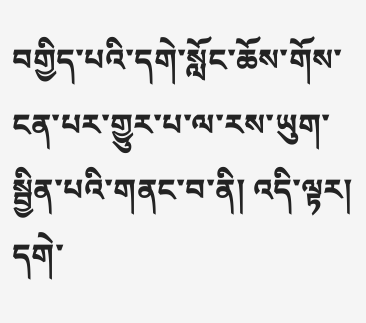བགྱིད་པའི་དགེ་སློང་ཆོས་གོས་ངན་པར་གྱུར་པ་ལ་རས་ཡུག་སྦྱིན་པའི་གནང་བ་ནི། འདི་ལྟར། དགེ་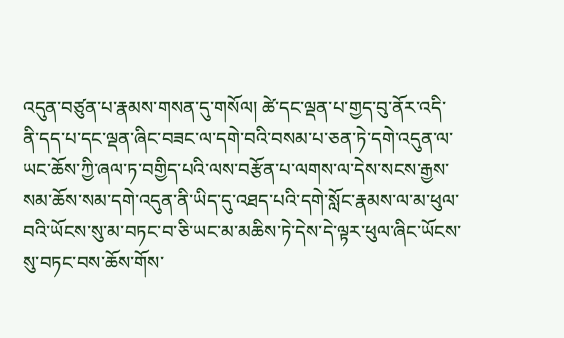འདུན་བཙུན་པ་རྣམས་གསན་དུ་གསོལ། ཚེ་དང་ལྡན་པ་གྱད་བུ་ནོར་འདི་ནི་དད་པ་དང་ལྡན་ཞིང་བཟང་ལ་དགེ་བའི་བསམ་པ་ཅན་ཏེ་དགེ་འདུན་ལ་ཡང་ཆོས་ཀྱི་ཞལ་ཏ་བགྱིད་པའི་ལས་བརྩོན་པ་ལགས་ལ་དེས་སངས་རྒྱས་སམ་ཆོས་སམ་དགེ་འདུན་ནི་ཡིད་དུ་འཐད་པའི་དགེ་སློང་རྣམས་ལ་མ་ཕུལ་བའི་ཡོངས་སུ་མ་བཏང་བ་ཅི་ཡང་མ་མཆིས་ཏེ་དེས་དེ་ལྟར་ཕུལ་ཞིང་ཡོངས་སུ་བཏང་བས་ཆོས་གོས་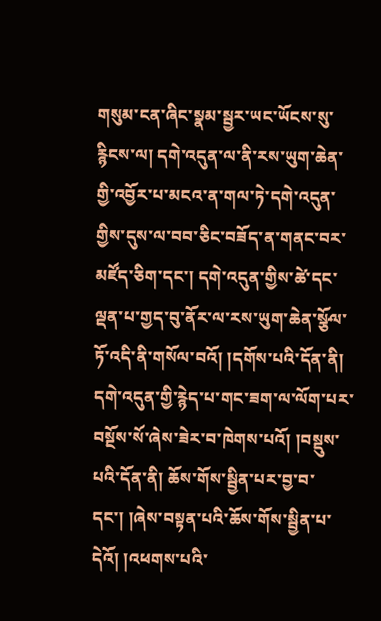གསུམ་ངན་ཞིང་སྣམ་སྦྱར་ཡང་ཡོངས་སུ་རྙིངས་ལ། དགེ་འདུན་ལ་ནི་རས་ཡུག་ཆེན་གྱི་འབྱོར་པ་མངའ་ན་གལ་ཏེ་དགེ་འདུན་གྱིས་དུས་ལ་བབ་ཅིང་བཟོད་ན་གནང་བར་མཛོད་ཅིག་དང་། དགེ་འདུན་གྱིས་ཚེ་དང་ལྡན་པ་གྱད་བུ་ནོར་ལ་རས་ཡུག་ཆེན་སྩོལ་ཏོ་འདི་ནི་གསོལ་བའོ། །དགོས་པའི་དོན་ནི། དགེ་འདུན་གྱི་རྙེད་པ་གང་ཟག་ལ་ལོག་པར་བསྔོས་སོ་ཞེས་ཟེར་བ་ཁེགས་པའོ། །བསྡུས་པའི་དོན་ནི། ཆོས་གོས་སྦྱིན་པར་བྱ་བ་དང་། །ཞེས་བསྟན་པའི་ཆོས་གོས་སྦྱིན་པ་དེའོ། །འཕགས་པའི་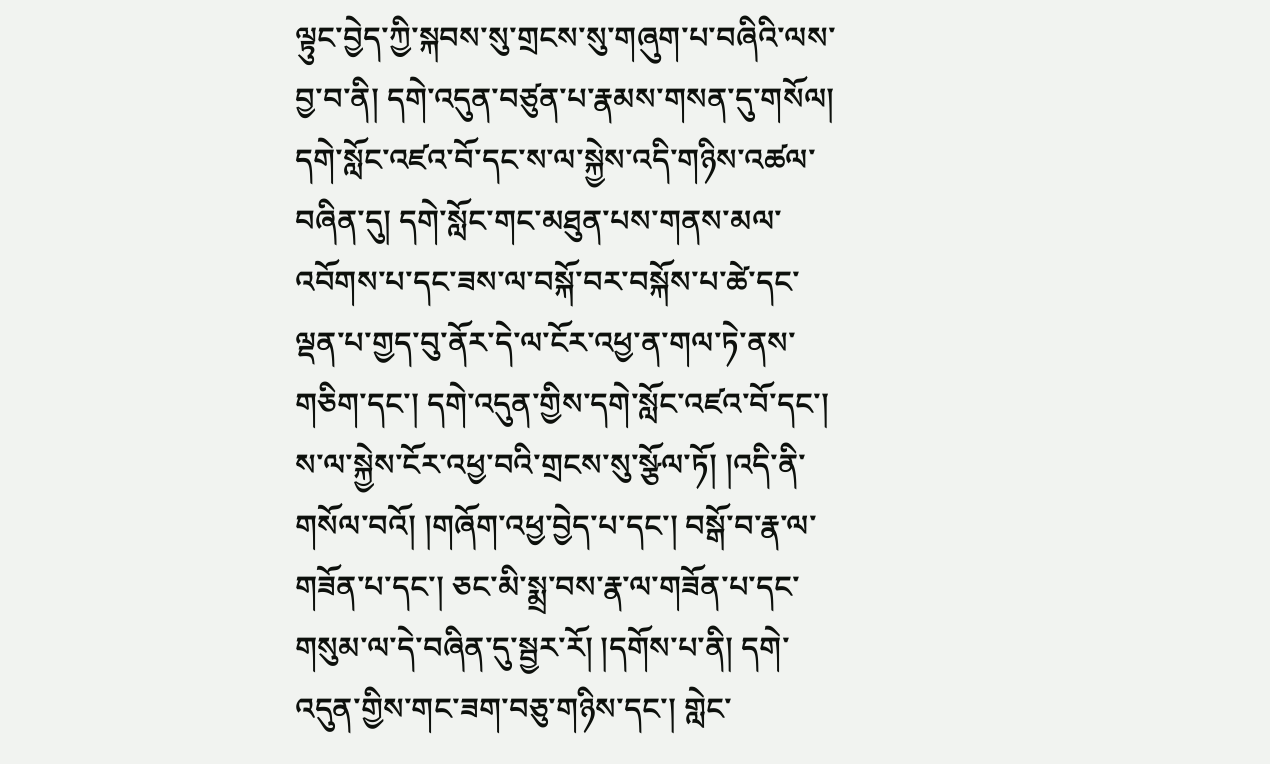ལྟུང་བྱེད་ཀྱི་སྐབས་སུ་གྲངས་སུ་གཞུག་པ་བཞིའི་ལས་བྱ་བ་ནི། དགེ་འདུན་བཙུན་པ་རྣམས་གསན་དུ་གསོལ། དགེ་སློང་འཛའ་བོ་དང་ས་ལ་སྐྱེས་འདི་གཉིས་འཚལ་བཞིན་དུ། དགེ་སློང་གང་མཐུན་པས་གནས་མལ་འབོགས་པ་དང་ཟས་ལ་བསྐོ་བར་བསྐོས་པ་ཚེ་དང་ལྡན་པ་གྱད་བུ་ནོར་དེ་ལ་ངོར་འཕྱ་ན་གལ་ཏེ་ནས་གཅིག་དང་། དགེ་འདུན་གྱིས་དགེ་སློང་འཛའ་བོ་དང་། ས་ལ་སྐྱེས་ངོར་འཕྱ་བའི་གྲངས་སུ་སྩོལ་ཏོ། །འདི་ནི་གསོལ་བའོ། །གཞོག་འཕྱ་བྱེད་པ་དང་། བསྒོ་བ་རྣ་ལ་གཟོན་པ་དང་། ཅང་མི་སྨྲ་བས་རྣ་ལ་གཟོན་པ་དང་གསུམ་ལ་དེ་བཞིན་དུ་སྦྱར་རོ། །དགོས་པ་ནི། དགེ་འདུན་གྱིས་གང་ཟག་བཅུ་གཉིས་དང་། གླེང་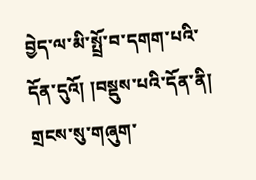བྱེད་ལ་མི་སྤྲོ་བ་དགག་པའི་དོན་དུའོ། །བསྡུས་པའི་དོན་ནི། གྲངས་སུ་གཞུག་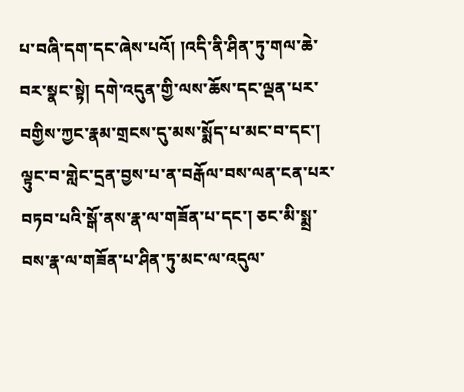པ་བཞི་དག་དང་ཞེས་པའོ། །འདི་ནི་ཤིན་ཏུ་གལ་ཆེ་བར་སྣང་སྟེ། དགེ་འདུན་གྱི་ལས་ཆོས་དང་ལྡན་པར་བགྱིས་ཀྱང་རྣམ་གྲངས་དུ་མས་སྨོད་པ་མང་བ་དང་། ལྟུང་བ་གླེང་དྲན་བྱས་པ་ན་བརྒོལ་བས་ལན་ངན་པར་བཏབ་པའི་སྒོ་ནས་རྣ་ལ་གཟོན་པ་དང་། ཅང་མི་སྨྲ་བས་རྣ་ལ་གཟོན་པ་ཤིན་ཏུ་མང་ལ་འདུལ་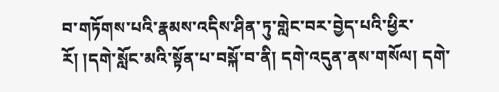བ་གཏོགས་པའི་རྣམས་འདིས་ཤིན་ཏུ་གླེང་བར་བྱེད་པའི་ཕྱིར་རོ། །དགེ་སློང་མའི་སྟོན་པ་བསྐོ་བ་ནི། དགེ་འདུན་ནས་གསོལ། དགེ་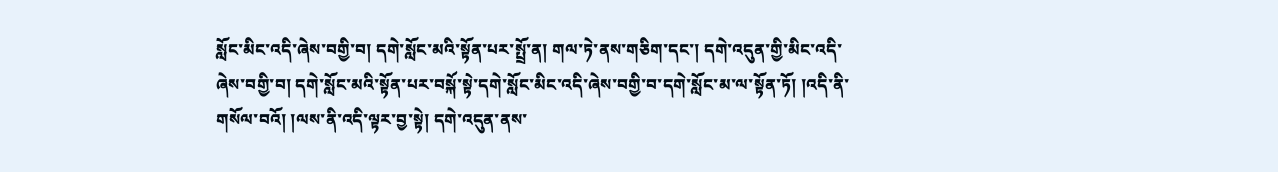སློང་མིང་འདི་ཞེས་བགྱི་བ། དགེ་སློང་མའི་སྟོན་པར་སྤྲོ་ན། གལ་ཏེ་ནས་གཅིག་དང་། དགེ་འདུན་གྱི་མིང་འདི་ཞེས་བགྱི་བ། དགེ་སློང་མའི་སྟོན་པར་བསྐོ་སྟེ་དགེ་སློང་མིང་འདི་ཞེས་བགྱི་བ་དགེ་སློང་མ་ལ་སྟོན་ཏོ། །འདི་ནི་གསོལ་བའོ། །ལས་ནི་འདི་ལྟར་བྱ་སྟེ། དགེ་འདུན་ནས་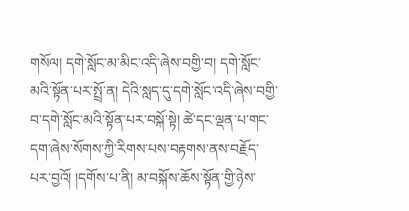གསོལ། དགེ་སློང་མ་མིང་འདི་ཞེས་བགྱི་བ། དགེ་སློང་མའི་སྟོན་པར་སྤྲོ་ན། དེའི་སླད་དུ་དགེ་སློང་འདི་ཞེས་བགྱི་བ་དགེ་སློང་མའི་སྟོན་པར་བསྐོ་སྟེ། ཚེ་དང་ལྡན་པ་གང་དག་ཞེས་སོགས་ཀྱི་རིགས་པས་བརྟགས་ནས་བརྗོད་པར་བྱའོ། །དགོས་པ་ནི། མ་བསྐོས་ཆོས་སྟོན་གྱི་ཉེས་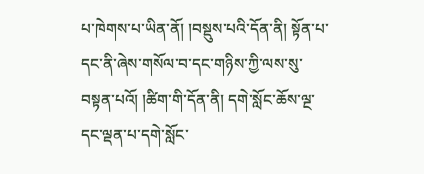པ་ཁེགས་པ་ཡིན་ནོ། །བསྡུས་པའི་དོན་ནི། སྟོན་པ་དང་ནི་ཞེས་གསོལ་བ་དང་གཉིས་ཀྱི་ལས་སུ་བསྟན་པའོ། །ཚིག་གི་དོན་ནི། དགེ་སློང་ཆོས་ལྔ་དང་ལྡན་པ་དགེ་སློང་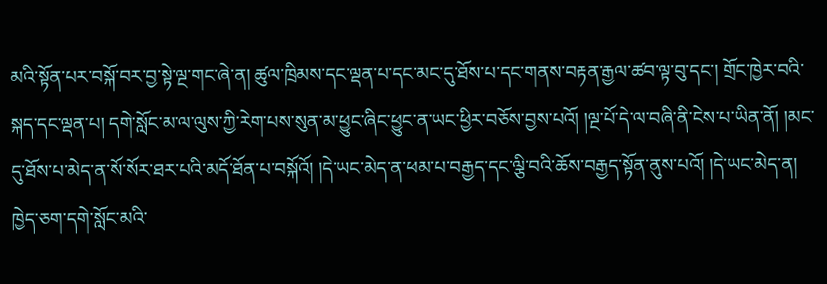མའི་སྟོན་པར་བསྐོ་བར་བྱ་སྟེ་ལྔ་གང་ཞེ་ན། ཚུལ་ཁྲིམས་དང་ལྡན་པ་དང་མང་དུ་ཐོས་པ་དང་གནས་བརྟན་རྒྱལ་ཚབ་ལྟ་བུ་དང་། གྲོང་ཁྱེར་བའི་སྐད་དང་ལྡན་པ། དགེ་སློང་མ་ལ་ལུས་ཀྱི་རེག་པས་སུན་མ་ཕྱུང་ཞིང་ཕྱུང་ན་ཡང་ཕྱིར་བཅོས་བྱས་པའོ། །ལྔ་པོ་དེ་ལ་བཞི་ནི་ངེས་པ་ཡིན་ནོ། །མང་དུ་ཐོས་པ་མེད་ན་སོ་སོར་ཐར་པའི་མདོ་ཐོན་པ་བསྐོའོ། །དེ་ཡང་མེད་ན་ཕམ་པ་བརྒྱད་དང་ལྕི་བའི་ཆོས་བརྒྱད་སྟོན་ནུས་པའོ། །དེ་ཡང་མེད་ན། ཁྱེད་ཅག་དགེ་སློང་མའི་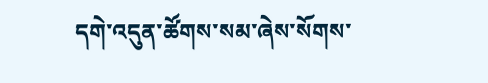དགེ་འདུན་ཚོགས་སམ་ཞེས་སོགས་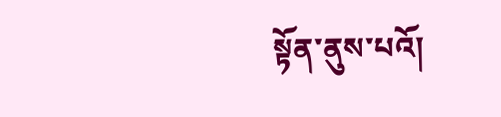སྟོན་ནུས་པའོ།